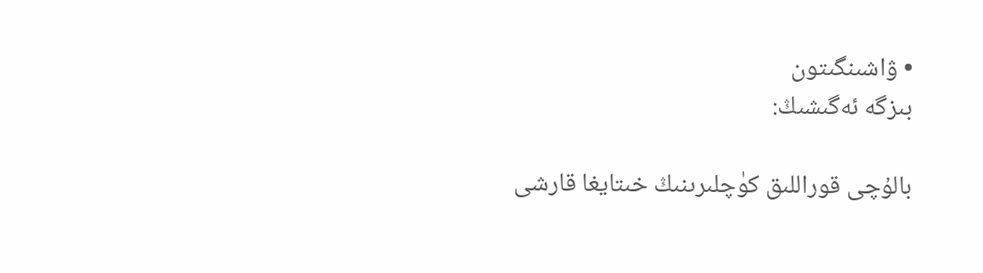• ۋاشىنگىتون
بىزگە ئەگىشىڭ:

بالۇچى قوراللىق كۈچلىرىنىڭ خىتايغا قارشى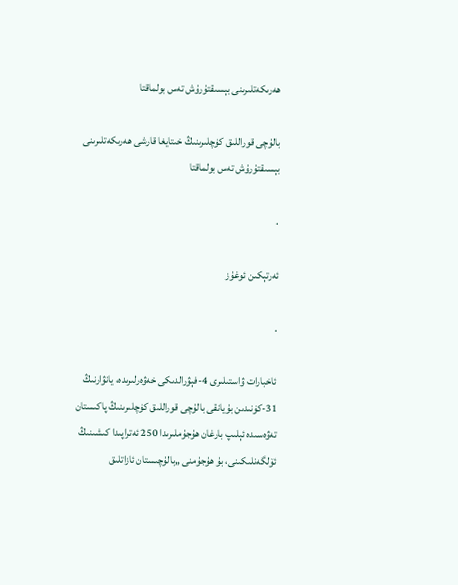ھەرىكەتلىرىنى بېسىقتۇرۇش تەس بولماقتا

بالۇچى قوراللىق كۈچلىرىنىڭ خىتايغا قارشى ھەرىكەتلىرىنى بېسىقتۇرۇش تەس بولماقتا

.

ئەرتېكىن ئوغۇز

.

ئاخبارات ۋاستىلىرى 4-فېۋرالدىكى خەۋەرلىرىدە، يانۋارنىڭ 31-كۈنىدىن بۇيانقى بالۇچى قوراللىق كۈچلىرىنىڭ پاكىستان تەۋەسىدە ئېلىپ بارغان ھۇجۇملىرىدا 250 ئەتراپىدا كىشىنىڭ ئۆلگەنلىكىنى، بۇ ھۇجۇمنى „بالۇچىستان ئازاتلىق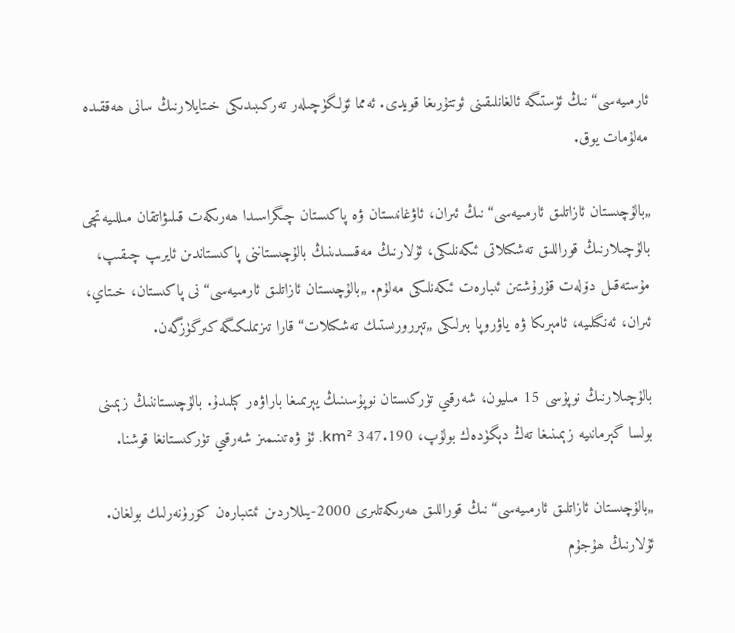ئارمىيەسى“نىڭ ئۈستىگە ئالغانلىقىنى ئوتتۇرىغا قويدى. ئەمما ئۆلگۈچىلەر تەركىبىدىكى خىتايلارنىڭ سانى ھەققىدە مەلۇمات يوق.

„بالۇچىستان ئازاتلىق ئارمىيەسى“نىڭ ئىران، ئاۋغانىستان ۋە پاكىستان چىگراسىدا ھەرىكەت قىلىۋاتقان مىللىيەتچى بالۇچىلارنىڭ قوراللىق تەشكىلاتى ئىكەنلىكى، ئۇلارنىڭ مەقسىدىنىڭ بالۇچىستاننى پاكىستاندىن ئايرىپ چىقىپ، مۇستەقىل دۆلەت قۇرۇشتىن ئىبارەت ئىكەنلىكى مەلۇم. „بالۇچىستان ئازاتلىق ئارمىيەسى“نى پاكىستان، خىتاي، ئىران، ئەنگىلىيە، ئامېرىكا ۋە ياۋروپا بىرلىكى „تېررورىستىك تەشكىلات“ قارا تىزىملىكىگە كىرگۈزگەن.

بالۇچىلارنىڭ نوپۇسى 15 مىليون، شەرقىي تۈركىستان نوپۇسىنىڭ يېرىمىغا باراۋەر كېلىدۇ. بالۇچىستاننىڭ زېمىنى بولسا گېرمانىيە زېمىنىغا تەڭ دېگۈدەك بولۇپ، 347.190 km². ئۇ ۋەتىنىمىز شەرقىي تۈركىستانغا قوشنا.

„بالۇچىستان ئازاتلىق ئارمىيەسى“نىڭ قوراللىق ھەرىكەتلىرى 2000-يىللاردىن ئىتىبارەن كۆرۈنەرلىك بولغان. ئۇلارنىڭ ھۇجۇم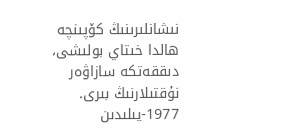نىشانلىرىنىڭ كۆپىنچە ھالدا خىتاي بولىشى، دىققەتكە سازاۋەر نۇقتىلارنىڭ بىرى. 1977-يىلىدىن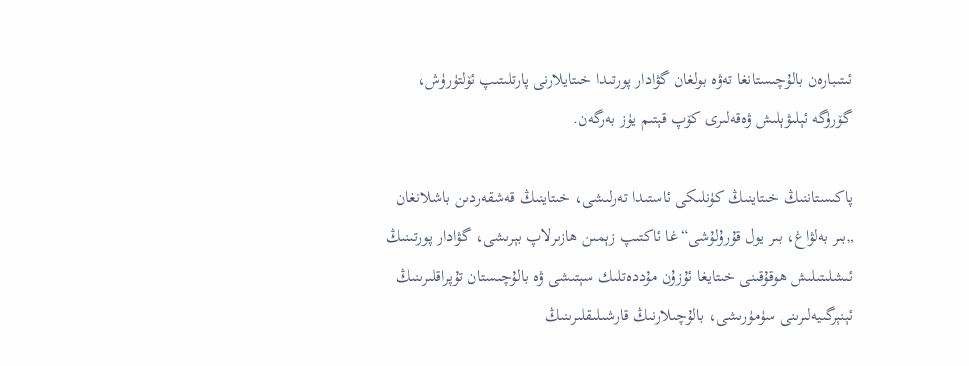ئىتىبارەن بالۇچىستانغا تەۋە بولغان گۋادار پورتىدا خىتايلارنى پارتلىتىپ ئۆلتۈرۈش، گۆرۈگە ئېلىۋېلىش ۋەقەلىرى كۆپ قېتىم يۈز بەرگەن.

پاكىستاننىڭ خىتاينىڭ كۈنلىكى ئاستىدا تەرلىشى، خىتاينىڭ قەشقەردىن باشلانغان „بىر بەلۋاغ، بىر يول قۇرۇلۇشى“غا ئاكتىپ زېمىن ھازىرلاپ بېرىشى، گۋادار پورتىنىڭ ئىشلىتىلىش ھوقۇقىنى خىتايغا ئۇزۇن مۇددەتلىك سېتىشى ۋە بالۇچىستان تۇپراقلىرىنىڭ ئېنېرگىيەلىرىنى سۈمۈرىشى، بالۇچىلارنىڭ قارشىلىقلىرىنىڭ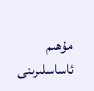مۇھىم ئاساسلىرىنى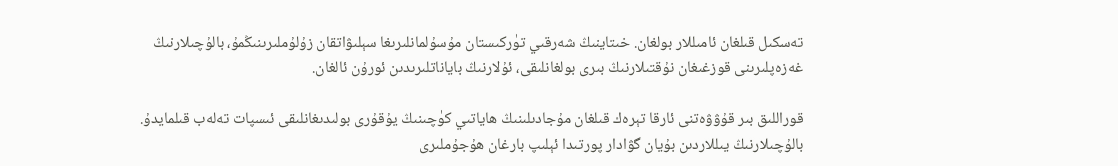تەسكىل قىلغان ئامىللار بولغان. خىتاينىڭ شەرقىي تۈركىستان مۇسۇلمانلىرىغا سېلىۋاتقان زۇلۇملىرىنىڭمۇ، بالۇچىلارنىڭ غەزەپلىرىنى قوزغىغان نۇقتىلارنىڭ بىرى بولغانلىقى، ئۇلارنىڭ باياناتلىرىدىن ئورۇن ئالغان.

قوراللىق بىر قۇۋۋەتنى ئارقا تېرەك قىلغان مۇجادىلىنىڭ ھاياتىي كۈچىنىڭ يۇقۇرى بولىدىغانلىقى ئىسپات تەلەب قىلمايدۇ. بالۇچىلارنىڭ يىللاردىن بۇيان گۋادار پورتىدا ئېلىپ بارغان ھۇجۇملىرى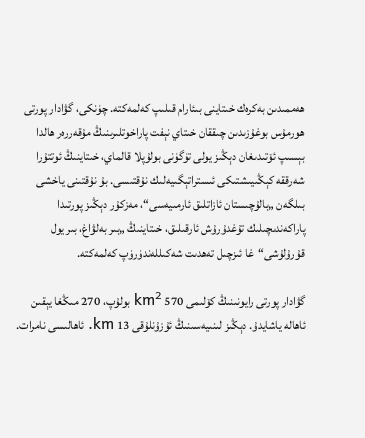ھەممىدىن بەكرەك خىتاينى بىئارام قىلىپ كەلمەكتە. چۈنكى، گۋادار پورتى ھورمۇس بوغۇزىدىن چىققان خىتاي نېفت پاراخوتلىرىنىڭ مۇقەررەر ھالدا بېسىپ ئۆتىدىغان دېڭىز يولى تۈگۈنى بولۇپلا قالماي، خىتاينىڭ ئوتتۇرا شەرققە كېڭىيىشتىكى ئىستراتېگىيەلىك نۇقتىسى. بۇ نۇقتىنى ياخشى بىلگەن „بالۇچىستان ئازاتلىق ئارمىيەسى“، مەزكۇر دېڭىز پورتىدا پاراكەندىچىلىك تۇغدۇرۇش ئارقىلىق، خىتاينىڭ „بىر بەلۋاغ، بىر يول قۇرۇلۇشى“غا ئىزچىل تەھدىت شەكىللەندۈرۈپ كەلمەكتە.

گۋادار پورتى رايونىنىڭ كۆلىمى 570 km² بولۇپ، 270 مىڭغا يېقىن ئاھالە ياشايدۇ. دېڭىز لىنىيەسىنىڭ ئۇزۇنلۇقى 13 km. ئاھالىسى نامرات.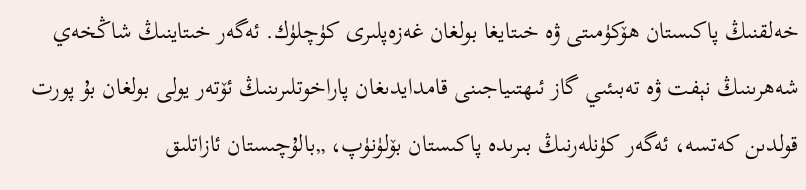خەلقنىڭ پاكىستان ھۆكۈمىتى ۋە خىتايغا بولغان غەزەپلىرى كۈچلۈك. ئەگەر خىتاينىڭ شاڭخەي شەھرىنىڭ نېفت ۋە تەبىئىي گاز ئىھتىياجىنى قامدايدىغان پاراخوتلىرىنىڭ ئۆتەر يولى بولغان بۇ پورت قولدىن كەتسە، ئەگەر كۈنلەرنىڭ بىرىدە پاكىستان بۆلۈنۈپ، „بالۇچىستان ئازاتلىق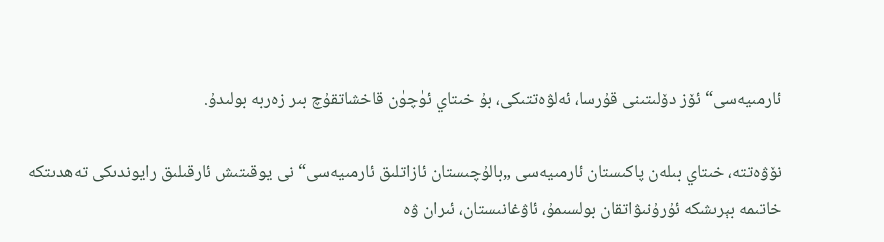ئارمىيەسى“ ئۆز دۆلىتىنى قۇرسا، ئەلۋەتتىكى، بۇ خىتاي ئۈچۈن قاخشاتقۇچ بىر زەربە بولىدۇ.

نۆۋەتتە، خىتاي بىلەن پاكىستان ئارمىيەسى „بالۇچىستان ئازاتلىق ئارمىيەسى“نى يوقىتىش ئارقىلىق رايوندىكى تەھدىتكە خاتىمە بېرىشكە ئۇرۇنىۋاتقان بولسىمۇ، ئاۋغانىستان، ئىران ۋە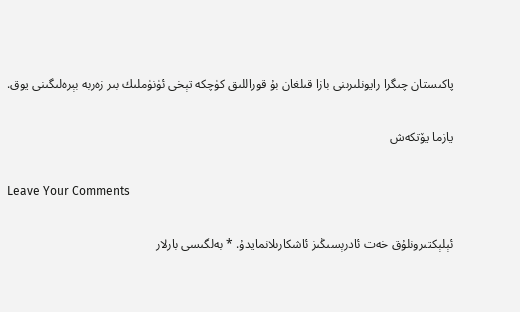پاكىستان چىگرا رايونلىرىنى بازا قىلغان بۇ قوراللىق كۈچكە تېخى ئۈنۈملىك بىر زەربە بېرەلىگىنى يوق.

يازما يۆتكەش

Leave Your Comments

ئېلېكتىرونلۇق خەت ئادرېسىڭىز ئاشكارىلانمايدۇ. * بەلگىسى بارلار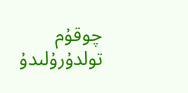چوقۇم تولدۇرۇلىدۇ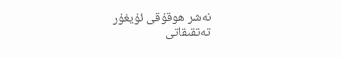نەشر ھوقۇقى ئۇيغۇر تەتقىقاتى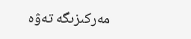مەركىزىگە تەۋە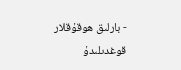- بارلىق ھوقۇقلار قوغدىلىدۇ